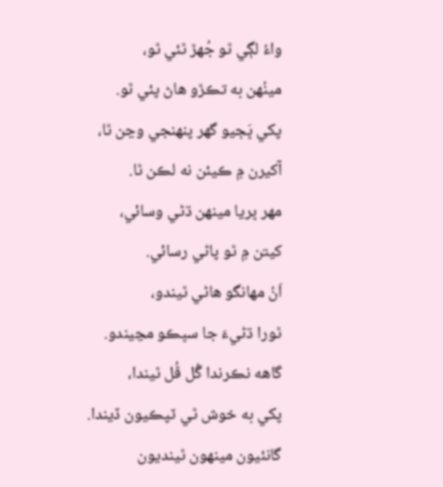واءُ لڳي ٿو جُهڙ ٿئي ٿو،
مينُهن به تڪڙو هاڻ پئي ٿو.
پکي ڀَڄيو گهر پنهنجي وڃن ٿا،
آکيرن ۾ ڪيئن نه لڪن ٿا.
مهر ڀريا مينهن ڌڻي وسائي،
کيتن ۾ ٿو پاڻي رسائي.
اَنُ مهانگو هاڻي ٿيندو،
ٿورا ڌڻيءَ جا سڀڪو مڃيندو.
گاهه نڪرندا گُل ڦُل ٿيندا،
پکي به خوش ٿي ٽپڪيون ڏيندا.
گانئيون مينهون ٿينديون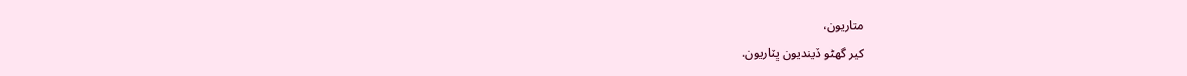متاريون،
کير گهڻو ڏينديون ڀٽاريون.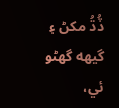ڏُڌُ مکڻ ۽ گيهه گهڻو ئي،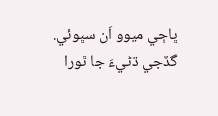ڀاڄي ميوو اَن سڀوئي.
گڏجي ڌڻيءَ جا ٿورا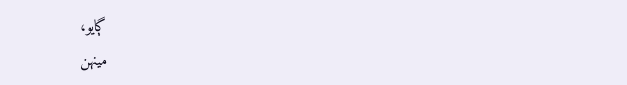ڳايو،
مينهن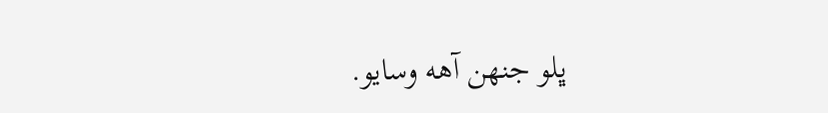ڀلو جنهن آهه وسايو.